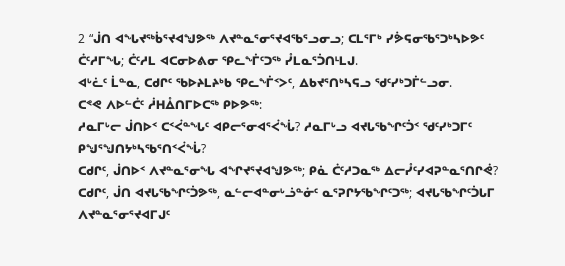2 “ᒎᑎ ᐊᖓᔪᖅᑳᕐᔪᐊᖑᕗᖅ ᐱᔪᓐᓇᕐᓂᕐᔪᐊᖃᕐᓗᓂᓗ; ᑕᒪᕐᒥᒃ ᓯᕘᕋᓂᖃᕐᑐᒃᓴᐅᕗᑦ ᑖᑦᓱᒥᖓ; ᑖᑦᓱᒪ ᐊᑕᓂᐅᕕᓂ ᕿᓚᖕᒦᑦᑐᖅ ᓮᒪᓇᕐᑑᑎᒻᒪᒍ.
ᐊᒡᓛᑦ ᒫᓐᓇ, ᑕᑯᒋᑦ ᖃᐅᔨᒪᔨᒃᑲ ᕿᓚᖕᒦᑉᐳᑦ, ᐃᑲᔪᕐᑎᒃᓴᕋᓗ ᖁᑦᓯᒃᑐᒦᓪᓗᓂ.
ᑕᕝᕙ ᐱᐅᓪᑖᑦ ᓲᕼᐂᑎᒥᐅᑕᖅ ᑭᐅᕗᖅ:
ᓱᓇᒥᒡᓕ ᒎᑎᐅᑉ ᑕᑉᐹᓐᖓᑦ ᐊᑭᓕᕐᓂᐊᕐᐹᖔ? ᓱᓇᒥᒡᓗ ᐊᔪᒐᖃᖏᑦᑑᑉ ᖁᑦᓯᒃᑐᒥᑦ ᑭᖑᕐᖑᑎᔭᒃᓴᖃᕐᑎᑉᐹᖔ?
ᑕᑯᒋᑦ, ᒎᑎᐅᑉ ᐱᔪᓐᓇᕐᓂᖓ ᐊᖏᔪᕐᔪᐊᖑᕗᖅ; ᑭᓈ ᑖᑦᓱᑐᓇᖅ ᐃᓕᓮᑦᓯᐊᕈᓐᓇᕐᑎᒋᕚ?
ᑕᑯᒋᑦ, ᒎᑎ ᐊᔪᒐᖃᖏᑦᑑᕗᖅ, ᓇᓪᓕᐊᓐᓂᒡᓘᓐᓃᑦ ᓇᕐᕈᒋᔭᖃᖏᑦᑐᖅ; ᐊᔪᒐᖃᖏᑦᑑᒐᒥ ᐱᔪᓐᓇᕐᓂᕐᔪᐊᒥᒍᑦ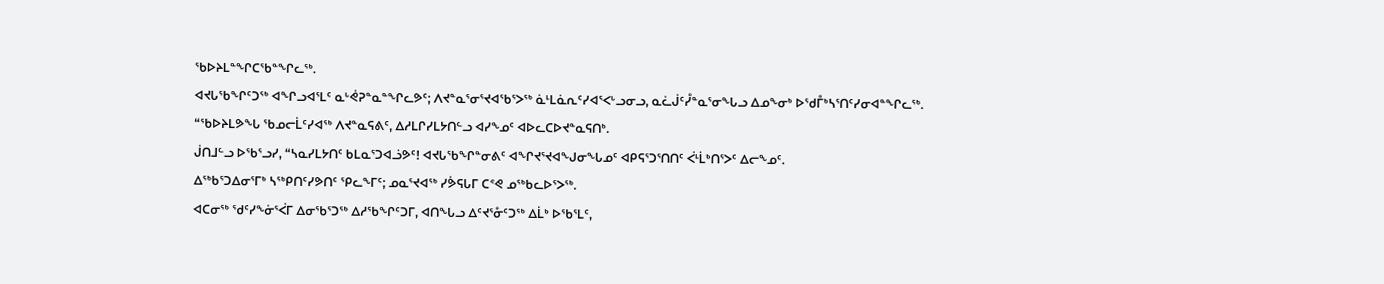ᖃᐅᔨᒪᓐᖏᑕᖃᓐᖏᓚᖅ.
ᐊᔪᒐᖃᖏᑦᑐᖅ ᐊᖏᓗᐊᕐᒪᑦ ᓇᒡᕚᕈᓐᓇᓐᖏᓚᕗᑦ; ᐱᔪᓐᓇᕐᓂᕐᔪᐊᖃᕐᐳᖅ ᓈᒻᒪᓈᕆᑦᓯᐊᕐᐸᒡᓗᓂᓗ, ᓇᓛᒎᑦᓮᓐᓇᕐᓂᖓᓗ ᐃᓄᖕᓂᒃ ᐅᖁᒤᒃᓴᕐᑎᑦᓯᓂᐊᓐᖏᓚᖅ.
“ᖃᐅᔨᒪᕗᖓ ᖃᓄᓕᒫᑦᓯᐊᖅ ᐱᔪᓐᓇᕋᕕᑦ, ᐃᓱᒪᒋᓯᒪᔭᑎᓪᓗ ᐊᓯᖕᓄᑦ ᐊᐅᓚᑕᐅᔪᓐᓇᕋᑎᒃ.
ᒎᑎᒧᓪᓗ ᐅᖃᕐᓗᓯ, “ᓴᓇᓯᒪᔭᑎᑦ ᑲᒪᓇᕐᑐᐊᓘᕗᑦ! ᐊᔪᒐᖃᖏᓐᓂᕕᑦ ᐊᖏᔪᕐᔪᐊᖑᓂᖓᓄᑦ ᐊᑭᕋᕐᑐᕐᑎᑎᑦ ᐹᒻᒫᒃᑎᕐᐳᑦ ᐃᓕᖕᓄᑦ.
ᐃᖅᑲᕐᑐᐃᓂᕐᒥᒃ ᓴᖅᑭᑎᑦᓯᕗᑎᑦ ᕿᓚᖕᒥᑦ; ᓄᓇᕐᔪᐊᖅ ᓯᕘᕋᒐᒥ ᑕᕝᕙ ᓄᖅᑲᓚᐅᕐᐳᖅ.
ᐊᑕᓂᖅ ᖁᑦᓯᖕᓃᕐᐹᒥ ᐃᓂᖃᕐᑐᖅ ᐃᓱᖃᖏᑦᑐᒥ, ᐊᑎᖓᓗ ᐃᑦᔪᕐᓁᑦᑐᖅ ᐃᒫᒃ ᐅᖃᕐᒪᑦ,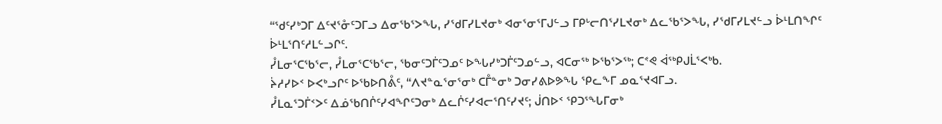“ᖁᑦᓯᒃᑐᒥ ᐃᑦᔪᕐᓁᑦᑐᒥᓗ ᐃᓂᖃᕐᐳᖓ, ᓯᖁᒥᓯᒪᔪᓂᒃ ᐊᓂᕐᓂᕐᒥᒍᓪᓗ ᒥᑭᒡᓕᑎᕐᓯᒪᔪᓂᒃ ᐃᓚᖃᕐᐳᖓ, ᓯᖁᒥᓯᒪᔪᓪᓗ ᐆᒻᒪᑎᖏᑦ ᐆᒻᒪᕐᑎᑦᓱᒪᓪᓗᒋᑦ.
ᓮᒪᓂᕐᑕᖃᕐᓕ, ᓮᒪᓂᕐᑕᖃᕐᓕ, ᖃᓂᑦᑐᒦᑦᑐᓄᑦ ᐅᖓᓯᒃᑐᒦᑦᑐᓄᓪᓗ, ᐊᑕᓂᖅ ᐅᖃᕐᐳᖅ; ᑕᕝᕙ ᐋᖅᑭᒍᒫᕐᐸᒃᑲ.
ᔩᓱᓯᐅᑉ ᐅᐸᒃᓗᒋᑦ ᐅᖃᐅᑎᕔᑦ, “ᐱᔪᓐᓇᕐᓂᕐᓂᒃ ᑕᒤᓐᓂᒃ ᑐᓂᓯᕕᐅᕗᖓ ᕿᓚᖕᒥ ᓄᓇᕐᔪᐊᒥᓗ.
ᓮᒪᓇᕐᑐᒦᑉᐳᑦ ᐃᓅᖃᑎᒌᑦᓯᐊᖏᑦᑐᓂᒃ ᐃᓚᒌᑦᓯᐊᓕᕐᑎᑦᓯᔪᑦ; ᒎᑎᐅᑉ ᕿᑐᕐᖓᒥᓂᒃ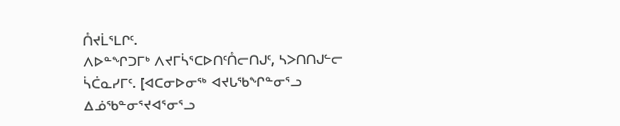ᑍᔪᒫᕐᒪᒋᑦ.
ᐱᐅᓐᖏᑐᒥᒃ ᐱᔪᒥᓵᕐᑕᐅᑎᑦᑍᓕᑎᒍᑦ, ᓴᐳᑎᑎᒍᓪᓕ ᓵᑖᓇᓯᒥᑦ. [ᐊᑕᓂᐅᓂᖅ ᐊᔪᒐᖃᖏᓐᓂᕐᓗ ᐃᓅᖃᓐᓂᕐᔪᐊᕐᓂᕐᓗ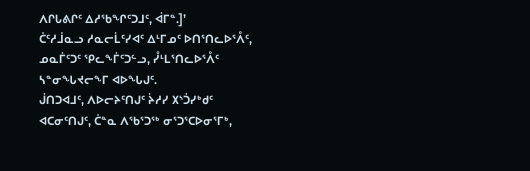ᐱᒋᒐᕕᒋᑦ ᐃᓱᖃᖏᑦᑐᒧᑦ, ᐋᒥᓐ.]’
ᑖᑦᓱᒨᓇᓗ ᓱᓇᓕᒫᑦᓯᐊᑦ ᐃᒻᒥᓄᑦ ᐅᑎᕐᑎᓚᐅᕐᐰᑦ, ᓄᓇᒦᑦᑐᑦ ᕿᓚᖕᒦᑦᑐᓪᓗ, ᓮᒻᒪᕐᑎᓚᐅᕐᐰᑦ ᓴᓐᓂᖓᔪᓕᖕᒥ ᐊᐅᖓᒍᑦ.
ᒎᑎᑐᐊᒧᑦ, ᐱᐅᓕᔨᑦᑎᒍᑦ ᔩᓱᓯ ᙭ᔅᑑᓯᒃᑯᑦ ᐊᑕᓂᑦᑎᒍᑦ, ᑖᓐᓇ ᐱᖃᕐᑐᖅ ᓂᕐᑐᕐᑕᐅᓂᕐᒥᒃ,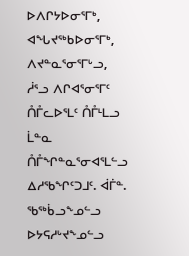ᐅᐱᒋᔭᐅᓂᕐᒥᒃ, ᐊᖓᔪᖅᑲᐅᓂᕐᒥᒃ, ᐱᔪᓐᓇᕐᓂᕐᒥᒡᓗ, ᓲᕐᓗ ᐱᒋᐊᕐᓂᕐᒥᑦ ᑍᒤᓚᐅᕐᒪᑦ ᑍᒤᒻᒪᓗ ᒫᓐᓇ ᑍᒤᖏᓐᓇᕐᓂᐊᕐᒪᓪᓗ ᐃᓱᖃᖏᑦᑐᒧᑦ. ᐋᒦᓐ.
ᖃᖅᑳᓗᖕᓄᓪᓗ ᐅᔭᕋᓱᒡᔪᖕᓄᓪᓗ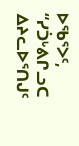ᐅᖃᕐᐳᑦ, “ᓯᑑᒡᕕᒋᓗᑕ ᐃᔨᓚᐅᕐᑎᒍᑦ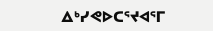ᐃᒃᓯᕙᐅᑕᕐᔪᐊᕐᒥ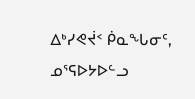ᐃᒃᓯᕙᔫᑉ ᑮᓇᖓᓂᑦ, ᓄᕐᕋᐅᔭᐅᓪᓗ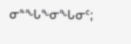ᓂᓐᖓᖕᓂᖓᓂᑦ;